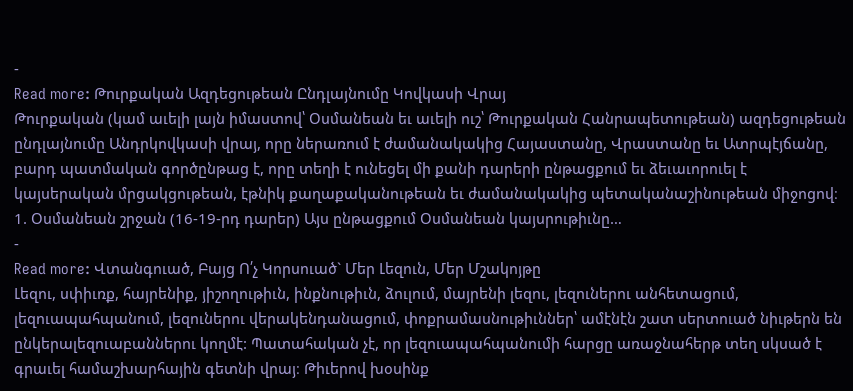-
Read more: Թուրքական Ազդեցութեան Ընդլայնումը Կովկասի Վրայ
Թուրքական (կամ աւելի լայն իմաստով՝ Օսմանեան եւ աւելի ուշ՝ Թուրքական Հանրապետութեան) ազդեցութեան ընդլայնումը Անդրկովկասի վրայ, որը ներառում է ժամանակակից Հայաստանը, Վրաստանը եւ Ատրպէյճանը, բարդ պատմական գործընթաց է, որը տեղի է ունեցել մի քանի դարերի ընթացքում եւ ձեւաւորուել է կայսերական մրցակցութեան, էթնիկ քաղաքականութեան եւ ժամանակակից պետականաշինութեան միջոցով։ 1. Օսմանեան շրջան (16-19-րդ դարեր) Այս ընթացքում Օսմանեան կայսրութիւնը…
-
Read more: Վտանգուած, Բայց Ո՛չ Կորսուած` Մեր Լեզուն, Մեր Մշակոյթը
Լեզու, սփիւռք, հայրենիք, յիշողութիւն, ինքնութիւն, ձուլում, մայրենի լեզու, լեզուներու անհետացում, լեզուապահպանում, լեզուներու վերակենդանացում, փոքրամասնութիւններ՝ ամէնէն շատ սերտուած նիւթերն են ընկերալեզուաբաններու կողմէ: Պատահական չէ, որ լեզուապահպանումի հարցը առաջնահերթ տեղ սկսած է գրաւել համաշխարհային գետնի վրայ։ Թիւերով խօսինք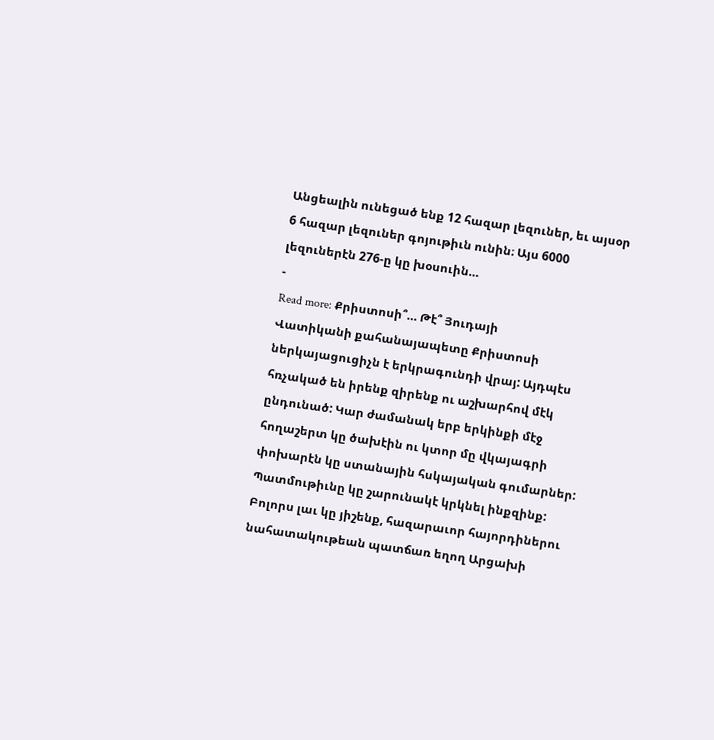Անցեալին ունեցած ենք 12 հազար լեզուներ, եւ այսօր 6 հազար լեզուներ գոյութիւն ունին։ Այս 6000 լեզուներէն 276-ը կը խօսուին…
-
Read more: Քրիստոսի՞… Թէ՞ Յուդայի
Վատիկանի քահանայապետը Քրիստոսի ներկայացուցիչն է երկրագունդի վրայ: Այդպէս հռչակած են իրենք զիրենք ու աշխարհով մէկ ընդունած: Կար ժամանակ երբ երկինքի մէջ հողաշերտ կը ծախէին ու կտոր մը վկայագրի փոխարէն կը ստանային հսկայական գումարներ: Պատմութիւնը կը շարունակէ կրկնել ինքզինք: Բոլորս լաւ կը յիշենք, հազարաւոր հայորդիներու նահատակութեան պատճառ եղող Արցախի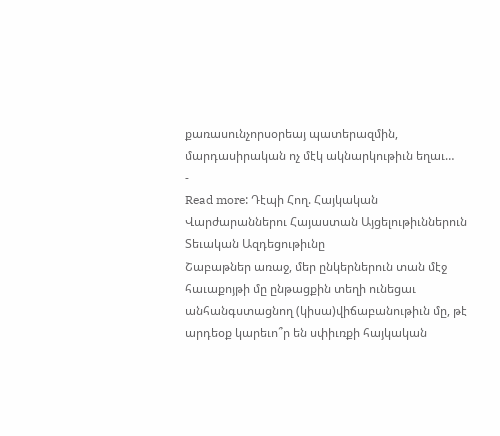քառասունչորսօրեայ պատերազմին, մարդասիրական ոչ մէկ ակնարկութիւն եղաւ…
-
Read more: Դէպի Հող. Հայկական Վարժարաններու Հայաստան Այցելութիւններուն Տեւական Ազդեցութիւնը
Շաբաթներ առաջ, մեր ընկերներուն տան մէջ հաւաքոյթի մը ընթացքին տեղի ունեցաւ անհանգստացնող (կիսա)վիճաբանութիւն մը, թէ արդեօք կարեւո՞ր են սփիւռքի հայկական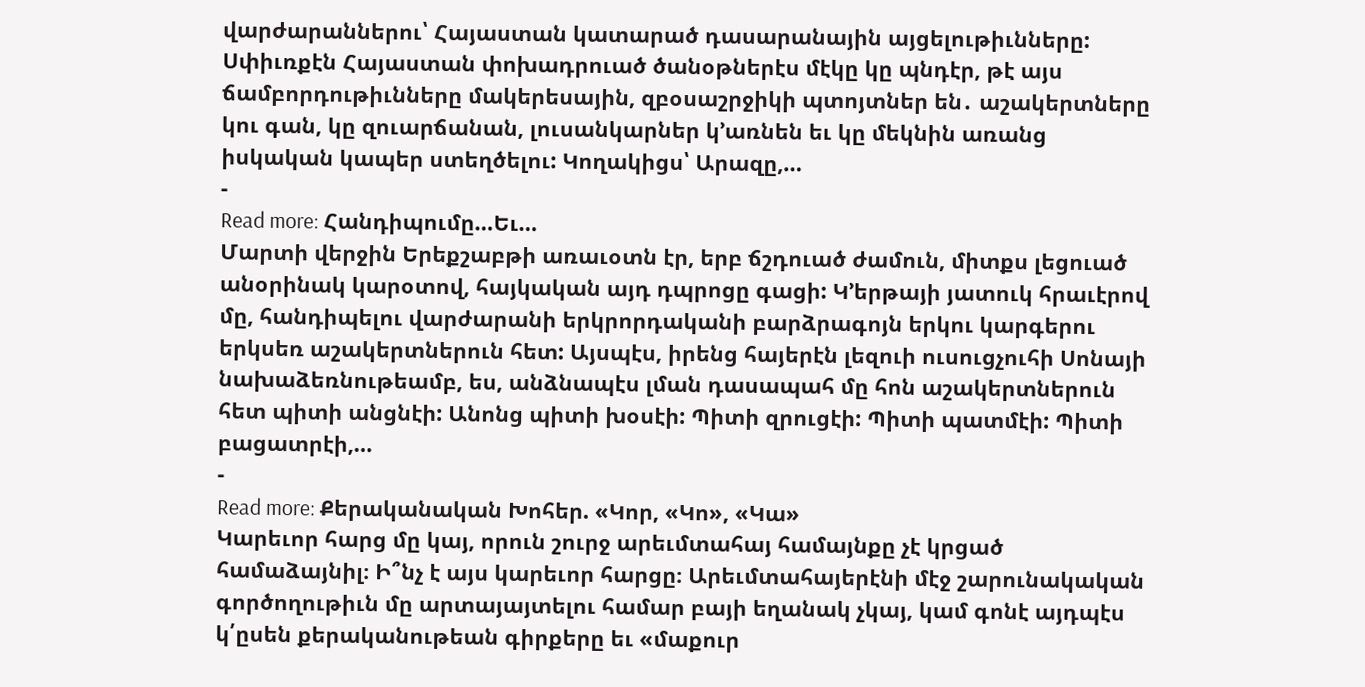վարժարաններու՝ Հայաստան կատարած դասարանային այցելութիւնները: Սփիւռքէն Հայաստան փոխադրուած ծանօթներէս մէկը կը պնդէր, թէ այս ճամբորդութիւնները մակերեսային, զբօսաշրջիկի պտոյտներ են․ աշակերտները կու գան, կը զուարճանան, լուսանկարներ կ՚առնեն եւ կը մեկնին առանց իսկական կապեր ստեղծելու: Կողակիցս՝ Արազը,…
-
Read more: Հանդիպումը…Եւ…
Մարտի վերջին Երեքշաբթի առաւօտն էր, երբ ճշդուած ժամուն, միտքս լեցուած անօրինակ կարօտով, հայկական այդ դպրոցը գացի: Կ’երթայի յատուկ հրաւէրով մը, հանդիպելու վարժարանի երկրորդականի բարձրագոյն երկու կարգերու երկսեռ աշակերտներուն հետ: Այսպէս, իրենց հայերէն լեզուի ուսուցչուհի Սոնայի նախաձեռնութեամբ, ես, անձնապէս լման դասապահ մը հոն աշակերտներուն հետ պիտի անցնէի: Անոնց պիտի խօսէի: Պիտի զրուցէի: Պիտի պատմէի: Պիտի բացատրէի,…
-
Read more: Քերականական Խոհեր. «Կոր, «Կո», «Կա»
Կարեւոր հարց մը կայ, որուն շուրջ արեւմտահայ համայնքը չէ կրցած համաձայնիլ։ Ի՞նչ է այս կարեւոր հարցը։ Արեւմտահայերէնի մէջ շարունակական գործողութիւն մը արտայայտելու համար բայի եղանակ չկայ, կամ գոնէ այդպէս կ՛ըսեն քերականութեան գիրքերը եւ «մաքուր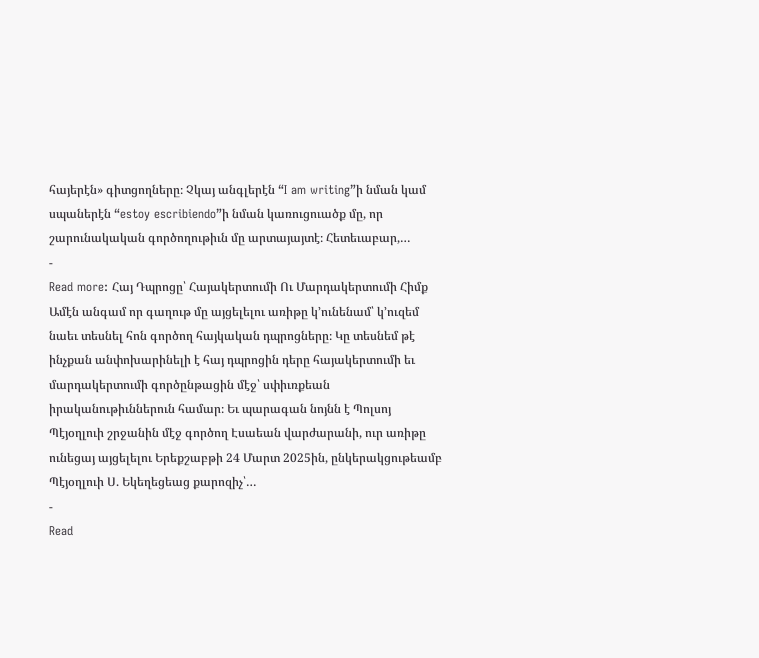հայերէն» գիտցողները։ Չկայ անգլերէն “I am writing”ի նման կամ սպաներէն “estoy escribiendo”ի նման կառուցուածք մը, որ շարունակական գործողութիւն մը արտայայտէ։ Հետեւաբար,…
-
Read more: Հայ Դպրոցը՝ Հայակերտումի Ու Մարդակերտումի Հիմք
Ամէն անգամ որ գաղութ մը այցելելու առիթը կ’ունենամ՝ կ’ուզեմ նաեւ տեսնել հոն գործող հայկական դպրոցները։ Կը տեսնեմ թէ ինչքան անփոխարինելի է հայ դպրոցին դերը հայակերտումի եւ մարդակերտումի գործընթացին մէջ՝ սփիւռքեան իրականութիւններուն համար։ Եւ պարագան նոյնն է Պոլսոյ Պէյօղլուի շրջանին մէջ գործող Էսաեան վարժարանի, ուր առիթը ունեցայ այցելելու Երեքշաբթի 24 Մարտ 2025ին, ընկերակցութեամբ Պէյօղլուի Ս. Եկեղեցեաց քարոզիչ՝…
-
Read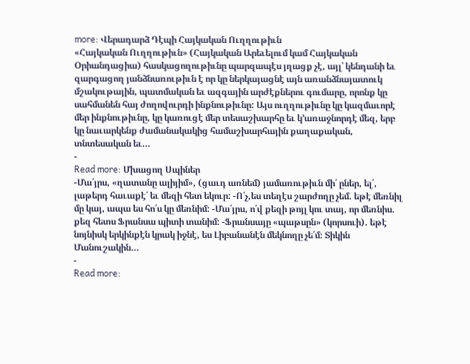more: Վերադարձ Դէպի Հայկական Ուղղութիւն
«Հայկական Ուղղութիւն» (Հայկական Արեւելում կամ Հայկական Օրիանդացիա) հասկացողութիւնը պարզապէս յղացք չէ, այլ՝ կենդանի եւ զարգացող յանձնառութիւն է որ կը ներկայացնէ այն առանձնայատուկ մշակութային, պատմական եւ ազգային արժէքներու գումարը, որոնք կը սահմանեն հայ ժողովուրդի ինքնութիւնը: Այս ուղղութիւնը կը կազմաւորէ մեր ինքնութիւնը, կը կառուցէ մեր տեսաշխարհը եւ կ’առաջնորդէ մեզ, երբ կը նաւարկենք ժամանակակից համաշխարհային քաղաքական, տնտեսական եւ…
-
Read more: Մխացող Սպիներ
-Մա՛յրս, «ղատանը ալիյիմ», (ցաւդ առնեմ) յամառութիւն մի՛ ըներ, ել՛, լաթերդ հաւաքէ՛ եւ մեզի հետ եկուր: -Ո՛չ,ես տեղէս շարժողը չեմ. եթէ մեռնիլ մը կայ, ապա ես հո՛ս կը մեռնիմ: -Մա՛յրս, ո՛վ քեզի թոյլ կու տայ, որ մեռնիս. քեզ հետս Ֆրանսա պիտի տանիմ: -Ֆրանսայը «պաթսըն» (կորսուի). եթէ նոյնիսկ երկինքէն կրակ իջնէ, ես Լիբանանէն մեկնողը չե՛մ։ Տիկին Մանուշակին…
-
Read more: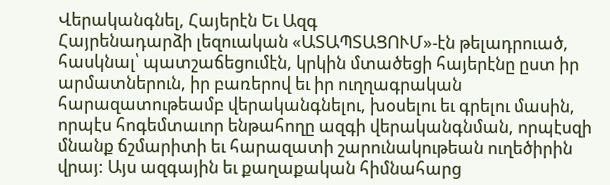Վերականգնել, Հայերէն Եւ Ազգ
Հայրենադարձի լեզուական «ԱՏԱՊՏԱՑՈՒՄ»-էն թելադրուած, հասկնալ՝ պատշաճեցումէն, կրկին մտածեցի հայերէնը ըստ իր արմատներուն, իր բառերով եւ իր ուղղագրական հարազատութեամբ վերականգնելու, խօսելու եւ գրելու մասին, որպէս հոգեմտաւոր ենթահողը ազգի վերականգնման, որպէսզի մնանք ճշմարիտի եւ հարազատի շարունակութեան ուղեծիրին վրայ: Այս ազգային եւ քաղաքական հիմնահարց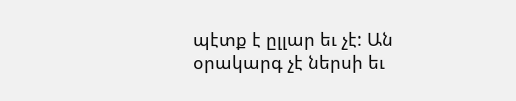պէտք է ըլլար եւ չէ: Ան օրակարգ չէ ներսի եւ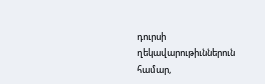դուրսի ղեկավարութիւններուն համար,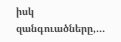իսկ զանգուածները,…